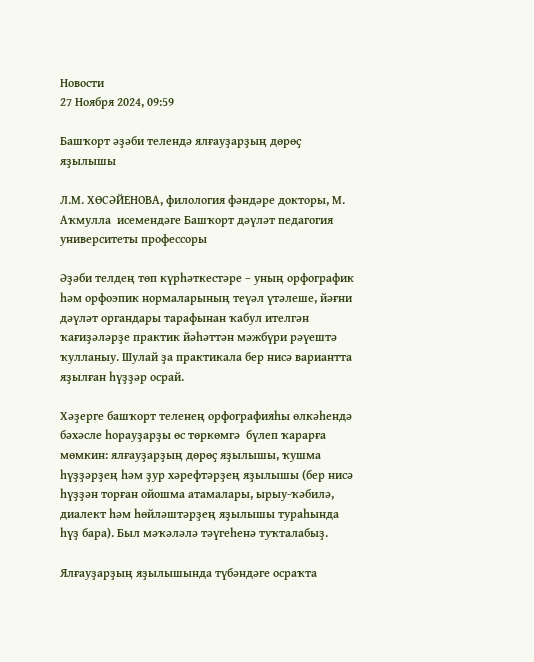Новости
27 Ноября 2024, 09:59

Башҡорт әҙәби телендә ялғауҙарҙың дөрөҫ яҙылышы

Л.М. ХӨСӘЙЕНОВА, филология фәндәре докторы, М. Аҡмулла  исемендәге Башҡорт дәүләт педагогия университеты профессоры

Әҙәби телдең төп күрһәткестәре – уның орфографик һәм орфоэпик нормаларының теүәл үтәлеше, йәғни дәүләт органдары тарафынан ҡабул ителгән ҡағиҙәләрҙе практик йәһәттән мәжбүри рәүештә ҡулланыу. Шулай ҙа практикала бер нисә вариантта яҙылған һүҙҙәр осрай.

Хәҙерге башҡорт теленең орфографияһы өлкәһендә бәхәсле һорауҙарҙы өс төркөмгә  бүлеп ҡарарға мөмкин: ялғауҙарҙың дөрөҫ яҙылышы, ҡушма һүҙҙәрҙең һәм ҙур хәрефтәрҙең яҙылышы (бер нисә һүҙҙән торған ойошма атамалары, ырыу-ҡәбилә, диалект һәм һөйләштәрҙең яҙылышы тураһында һүҙ бара). Был мәҡәләлә тәүгеһенә туҡталабыҙ.

Ялғауҙарҙың яҙылышында түбәндәге осраҡта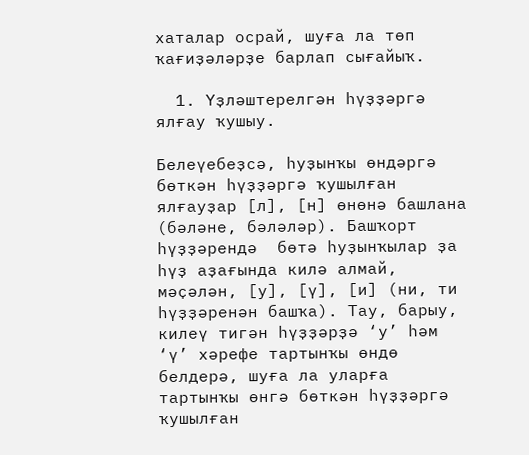хаталар осрай, шуға ла төп ҡағиҙәләрҙе барлап сығайыҡ.

  1. Үҙләштерелгән һүҙҙәргә ялғау ҡушыу.

Белеүебеҙсә, һуҙынҡы өндәргә бөткән һүҙҙәргә ҡушылған ялғауҙар [л], [н] өнөнә башлана (бәләне, бәләләр). Башҡорт һүҙҙәрендә  бөтә һуҙынҡылар ҙа һүҙ аҙағында килә алмай, мәҫәлән, [у], [ү], [и] (ни, ти һүҙҙәренән башҡа). Тау, барыу, килеү тигән һүҙҙәрҙә ‘у’ һәм ‘ү’ хәрефе тартынҡы өндө белдерә, шуға ла уларға тартынҡы өнгә бөткән һүҙҙәргә ҡушылған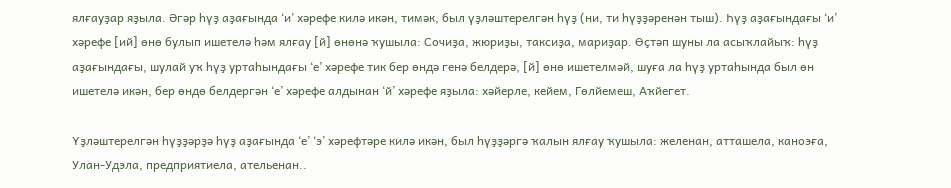ялғауҙар яҙыла. Әгәр һүҙ аҙағында ‘и’ хәрефе килә икән, тимәк, был үҙләштерелгән һүҙ (ни, ти һүҙҙәренән тыш). Һүҙ аҙағындағы ‘и’ хәрефе [ий] өнө булып ишетелә һәм ялғау [й] өнөнә ҡушыла: Сочиҙа, жюриҙы, таксиҙа, мариҙар. Өҫтәп шуны ла асыҡлайыҡ: һүҙ аҙағындағы, шулай уҡ һүҙ уртаһындағы ‘е’ хәрефе тик бер өндә генә белдерә, [й] өнө ишетелмәй, шуға ла һүҙ уртаһында был өн ишетелә икән, бер өндө белдергән ‘е’ хәрефе алдынан ‘й’ хәрефе яҙыла: хәйерле, кейем, Гөлйемеш, Аҡйегет.

Үҙләштерелгән һүҙҙәрҙә һүҙ аҙағында ‘е’ ‘э’ хәрефтәре килә икән, был һүҙҙәргә ҡалын ялғау ҡушыла: желенан, атташела, каноэға, Улан-Удэла, предприятиела, ательенан..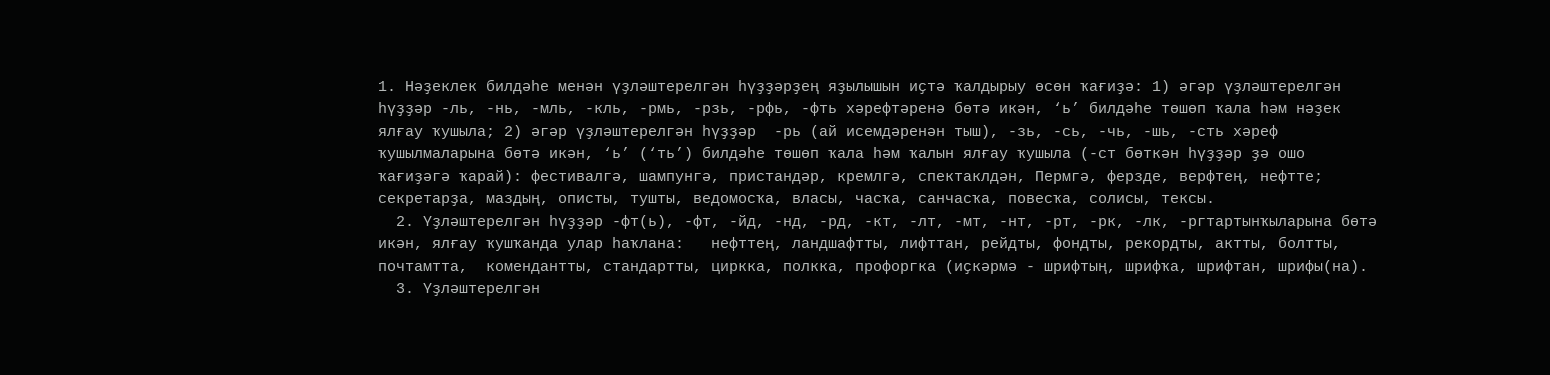1. Нәҙеклек билдәһе менән үҙләштерелгән һүҙҙәрҙең яҙылышын иҫтә ҡалдырыу өсөн ҡағиҙә: 1) әгәр үҙләштерелгән һүҙҙәр -ль, -нь, -мль, -кль, -рмь, -рзь, -рфь, -фть хәрефтәренә бөтә икән, ‘ь’ билдәһе төшөп ҡала һәм нәҙек ялғау ҡушыла; 2) әгәр үҙләштерелгән һүҙҙәр  -рь (ай исемдәренән тыш), -зь, -сь, -чь, -шь, -сть хәреф ҡушылмаларына бөтә икән, ‘ь’ (‘ть’) билдәһе төшөп ҡала һәм ҡалын ялғау ҡушыла (-ст бөткән һүҙҙәр ҙә ошо ҡағиҙәгә ҡарай): фестивалгә, шампунгә, пристандәр, кремлгә, спектаклдән, Пермгә, ферзде, верфтең, нефтте; секретарҙа, маздың, описты, тушты, ведомосҡа, власы, часҡа, санчасҡа, повесҡа, солисы, тексы.
  2. Үҙләштерелгән һүҙҙәр -фт(ь), -фт, -йд, -нд, -рд, -кт, -лт, -мт, -нт, -рт, -рк, -лк, -ргтартынҡыларына бөтә икән, ялғау ҡушҡанда улар һаҡлана:   нефттең, ландшафтты, лифттан, рейдты, фондты, рекордты, актты, болтты, почтамтта,  комендантты, стандартты, циркка, полкка, профоргка (иҫкәрмә - шрифтың, шрифҡа, шрифтан, шрифы(на).
  3. Үҙләштерелгән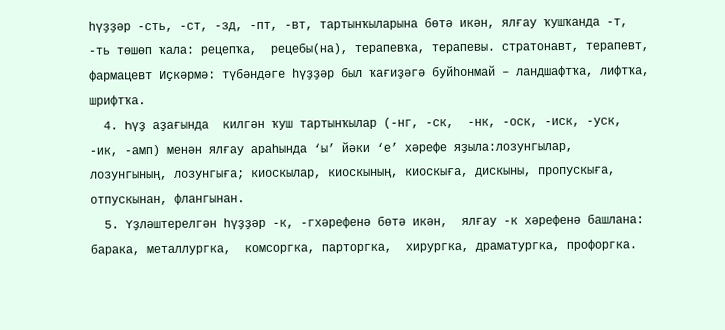һүҙҙәр -сть, -ст, -зд, -пт, -вт, тартынҡыларына бөтә икән, ялғау ҡушҡанда -т, -ть төшөп ҡала: рецепҡа,  рецебы(на), терапевҡа, терапевы. стратонавт, терапевт, фармацевт Иҫкәрмә: түбәндәге һүҙҙәр был ҡағиҙәгә буйһонмай – ландшафтҡа, лифтҡа, шрифтҡа.
  4. Һүҙ аҙағында  килгән ҡуш тартынҡылар (-нг, -ск,  -нк, -оск, -иск, -уск, -ик, -амп) менән ялғау араһында ‘ы’ йәки ‘е’ хәрефе яҙыла:лозунгылар, лозунгының, лозунгыға; киоскылар, киоскының, киоскыға, дискыны, пропускыға, отпускынан, флангынан.
  5. Үҙләштерелгән һүҙҙәр -к, -гхәрефенә бөтә икән,  ялғау -к хәрефенә башлана: барака, металлургка,  комсоргка, парторгка,  хирургка, драматургка, профоргка.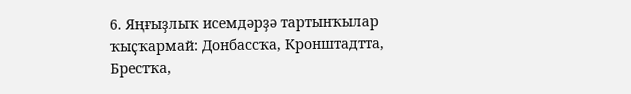6. Яңғыҙлыҡ исемдәрҙә тартынҡылар ҡыҫҡармай: Донбассҡа, Кронштадтта, Брестҡа,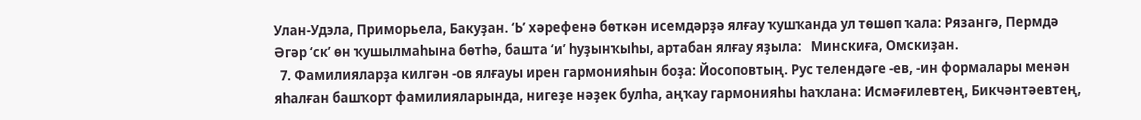Улан-Удэла, Приморьела, Бакуҙан. ‘Ь’ хәрефенә бөткән исемдәрҙә ялғау ҡушҡанда ул төшөп ҡала: Рязангә, Пермдә Әгәр ‘ск’ өн ҡушылмаһына бөтһә, башта ‘и’ һуҙынҡыһы, артабан ялғау яҙыла:   Минскиға, Омскиҙан.
  7. Фамилияларҙа килгән -ов ялғауы ирен гармонияһын боҙа: Йосоповтың. Рус телендәге -ев, -ин формалары менән яһалған башҡорт фамилияларында, нигеҙе нәҙек булһа, аңҡау гармонияһы һаҡлана: Исмәғилевтең, Бикчәнтәевтең,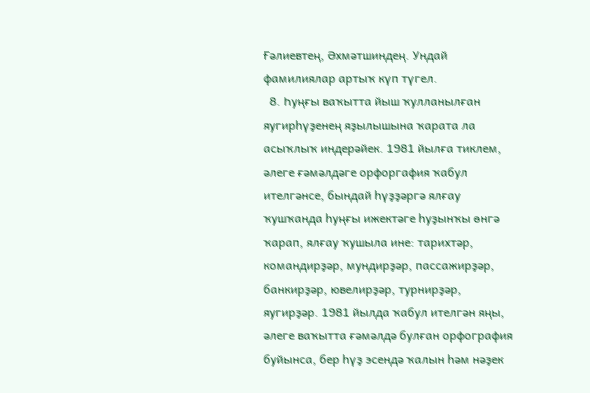Ғәлиевтең, Әхмәтшиндең. Ундай фамилиялар артыҡ күп түгел.
  8. Һуңғы ваҡытта йыш ҡулланылған яугирһүҙенең яҙылышына ҡарата ла асыҡлыҡ индерәйек. 1981 йылға тиклем, әлеге ғәмәлдәге орфоргафия ҡабул ителгәнсе, бындай һүҙҙәргә ялғау ҡушҡанда һуңғы ижектәге һуҙынҡы өнгә ҡарап, ялғау ҡушыла ине: тарихтәр, командирҙәр, мундирҙәр, пассажирҙәр, банкирҙәр, ювелирҙәр, турнирҙәр, яугирҙәр. 1981 йылда ҡабул ителгән яңы, әлеге ваҡытта ғәмәлдә булған орфография буйынса, бер һүҙ эсендә ҡалын һәм нәҙек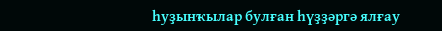һуҙынҡылар булған һүҙҙәргә ялғау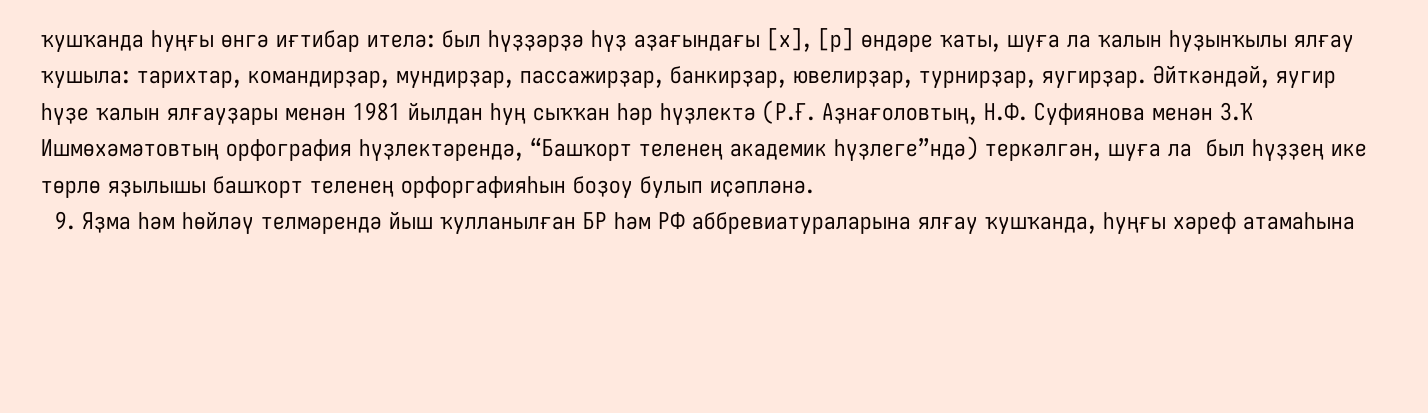ҡушҡанда һуңғы өнгә иғтибар ителә: был һүҙҙәрҙә һүҙ аҙағындағы [х], [р] өндәре ҡаты, шуға ла ҡалын һуҙынҡылы ялғау ҡушыла: тарихтар, командирҙар, мундирҙар, пассажирҙар, банкирҙар, ювелирҙар, турнирҙар, яугирҙар. Әйткәндәй, яугир һүҙе ҡалын ялғауҙары менән 1981 йылдан һуң сыҡҡан һәр һүҙлектә (Р.Ғ. Аҙнағоловтың, Н.Ф. Суфиянова менән З.Ҡ Ишмөхәмәтовтың орфография һүҙлектәрендә, “Башҡорт теленең академик һүҙлеге”ндә) теркәлгән, шуға ла  был һүҙҙең ике төрлө яҙылышы башҡорт теленең орфоргафияһын боҙоу булып иҫәпләнә.
  9. Яҙма һәм һөйләү телмәрендә йыш ҡулланылған БР һәм РФ аббревиатураларына ялғау ҡушҡанда, һуңғы хәреф атамаһына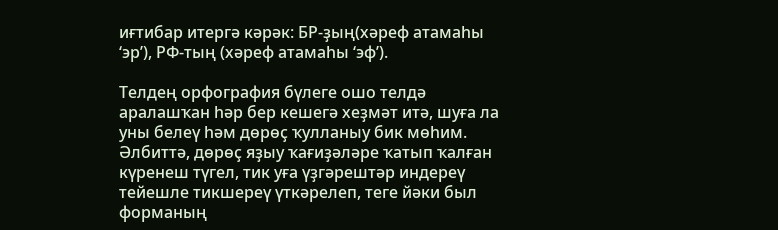иғтибар итергә кәрәк: БР-ҙың(хәреф атамаһы ‘эр’), РФ-тың (хәреф атамаһы ‘эф’).

Телдең орфография бүлеге ошо телдә аралашҡан һәр бер кешегә хеҙмәт итә, шуға ла уны белеү һәм дөрөҫ ҡулланыу бик мөһим. Әлбиттә, дөрөҫ яҙыу ҡағиҙәләре ҡатып ҡалған күренеш түгел, тик уға үҙгәрештәр индереү тейешле тикшереү үткәрелеп, теге йәки был форманың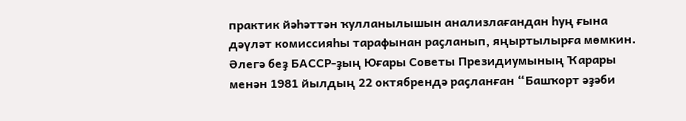практик йәһәттән ҡулланылышын анализлағандан һуң ғына дәүләт комиссияһы тарафынан раҫланып, яңыртылырға мөмкин. Әлегә беҙ БАССР-ҙың Юғары Советы Президиумының Ҡарары менән 1981 йылдың 22 октябрендә раҫланған “Башҡорт әҙәби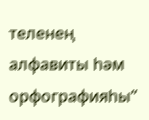теленең алфавиты һәм орфографияһы”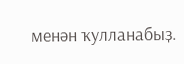менән ҡулланабыҙ.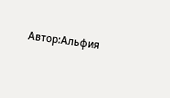Автор:Альфия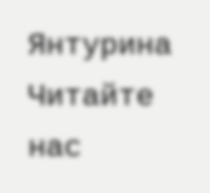Янтурина
Читайте нас